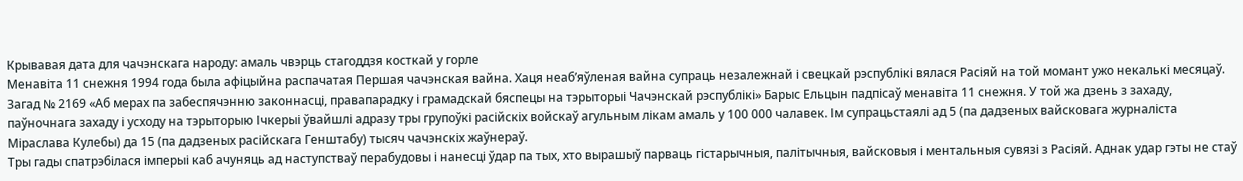Крывавая дата для чачэнскага народу: амаль чвэрць стагоддзя косткай у горле
Менавіта 11 снежня 1994 года была афіцыйна распачатая Першая чачэнская вайна. Хаця неаб’яўленая вайна супраць незалежнай і свецкай рэспублікі вялася Расіяй на той момант ужо некалькі месяцаў.
Загад № 2169 «Аб мерах па забеспячэнню законнасці, правапарадку і грамадскай бяспецы на тэрыторыі Чачэнскай рэспублікі» Барыс Ельцын падпісаў менавіта 11 снежня. У той жа дзень з захаду, паўночнага захаду і усходу на тэрыторыю Ічкерыі ўвайшлі адразу тры групоўкі расійскіх войскаў агульным лікам амаль у 100 000 чалавек. Ім супрацьстаялі ад 5 (па дадзеных вайсковага журналіста Міраслава Кулебы) да 15 (па дадзеных расійскага Генштабу) тысяч чачэнскіх жаўнераў.
Тры гады спатрэбілася імперыі каб ачуняць ад наступстваў перабудовы і нанесці ўдар па тых, хто вырашыў парваць гістарычныя, палітычныя, вайсковыя і ментальныя сувязі з Расіяй. Аднак удар гэты не стаў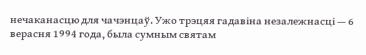нечаканасцю для чачэнцаў. Ужо трэцяя гадавіна незалежнасці — 6 верасня 1994 года, была сумным святам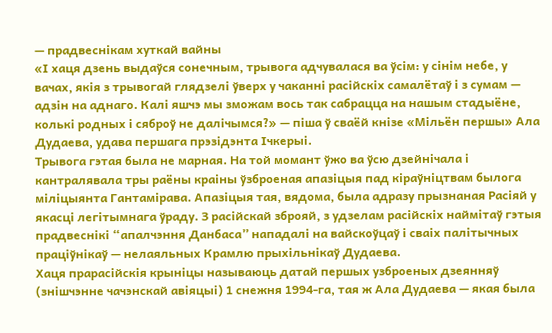— прадвеснікам хуткай вайны
«І хаця дзень выдаўся сонечным, трывога адчувалася ва ўсім: у сінім небе, у вачах, якія з трывогай глядзелі ўверх у чаканні расійскіх самалётаў і з сумам — адзін на аднаго. Калі яшчэ мы зможам вось так сабрацца на нашым стадыёне, колькі родных і сяброў не далічымся?» — піша ў сваёй кнізе «Мільён першы» Ала Дудаева, удава першага прэзідэнта Ічкерыі.
Трывога гэтая была не марная. На той момант ўжо ва ўсю дзейнічала і кантралявала тры раёны краіны ўзброеная апазіцыя пад кіраўніцтвам былога міліцыянта Гантамірава. Апазіцыя тая, вядома, была адразу прызнаная Расіяй у якасці легітымнага ўраду. З расійскай зброяй, з удзелам расійскіх наймітаў гэтыя прадвеснікі “апалчэння Данбаса” нападалі на вайскоўцаў і сваіх палітычных праціўнікаў — нелаяльных Крамлю прыхільнікаў Дудаева.
Хаця прарасійскія крыніцы называюць датай першых узброеных дзеянняў (знішчэнне чачэнскай авіяцыі) 1 снежня 1994-га, тая ж Ала Дудаева — якая была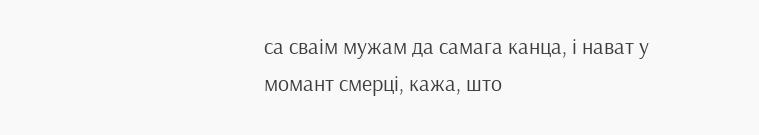са сваім мужам да самага канца, і нават у момант смерці, кажа, што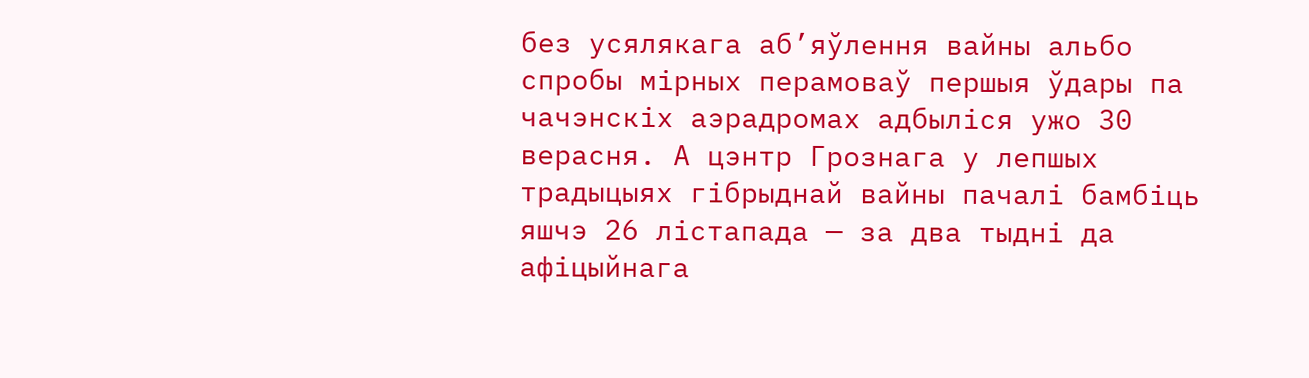без усялякага аб’яўлення вайны альбо спробы мірных перамоваў першыя ўдары па чачэнскіх аэрадромах адбыліся ужо 30 верасня. А цэнтр Грознага у лепшых традыцыях гібрыднай вайны пачалі бамбіць яшчэ 26 лістапада — за два тыдні да афіцыйнага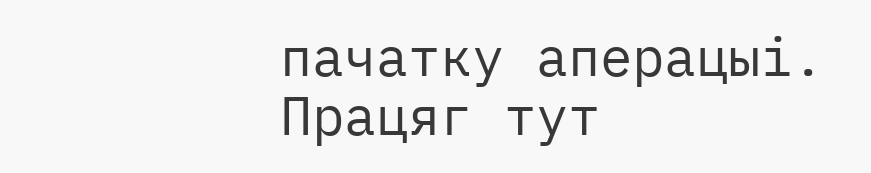пачатку аперацыі.
Працяг тут